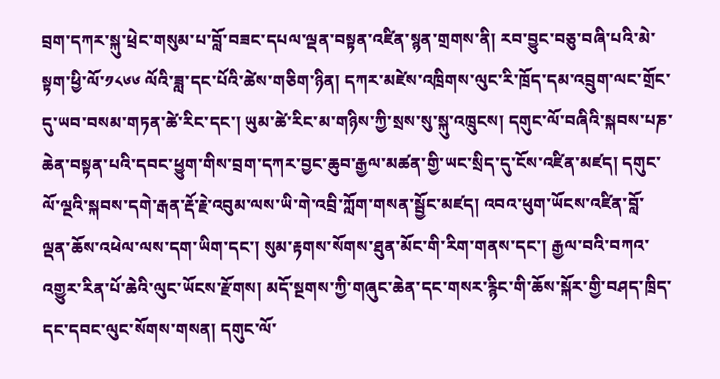བྲག་དཀར་སྐུ་ཕྲེང་གསུམ་པ་བློ་བཟང་དཔལ་ལྡན་བསྟན་འཛིན་སྙན་གྲགས་ནི། རབ་བྱུང་བཅུ་བཞི་པའི་མེ་སྟག་ཕྱི་ལོ་༡༨༦༦ ལོའི་ཟླ་དང་པོའི་ཚེས་གཅིག་ཉིན། དཀར་མཛེས་འཁྲིགས་ལུང་རི་ཁྲོད་དམ་འབྲུག་ལང་གྲོང་དུ་ཡབ་བསམ་གཏན་ཚེ་རིང་དང་། ཡུམ་ཚེ་རིང་མ་གཉིས་ཀྱི་སྲས་སུ་སྐུ་འཁྲུངས། དགུང་ལོ་བཞིའི་སྐབས་པཎ་ཆེན་བསྟན་པའི་དབང་ཕྱུག་གིས་བྲག་དཀར་བྱང་ཆུབ་རྒྱལ་མཚན་གྱི་ཡང་སྲིད་དུ་ངོས་འཛིན་མཛད། དགུང་ལོ་ལྔའི་སྐབས་དགེ་རྒན་རྡོ་རྗེ་འབུམ་ལས་ཡི་གེ་འབྲི་ཀློག་གསན་སྦྱོང་མཛད། འབའ་ཕུག་ཡོངས་འཛིན་བློ་ལྡན་ཆོས་འཕེལ་ལས་དག་ཡིག་དང་། སུམ་རྟགས་སོགས་ཐུན་མོང་གི་རིག་གནས་དང་། རྒྱལ་བའི་བཀའ་འགྱུར་རིན་པོ་ཆེའི་ལུང་ཡོངས་རྫོགས། མདོ་སྔགས་ཀྱི་གཞུང་ཆེན་དང་གསར་རྙིང་གི་ཆོས་སྐོར་གྱི་བཤད་ཁྲིད་དང་དབང་ལུང་སོགས་གསན། དགུང་ལོ་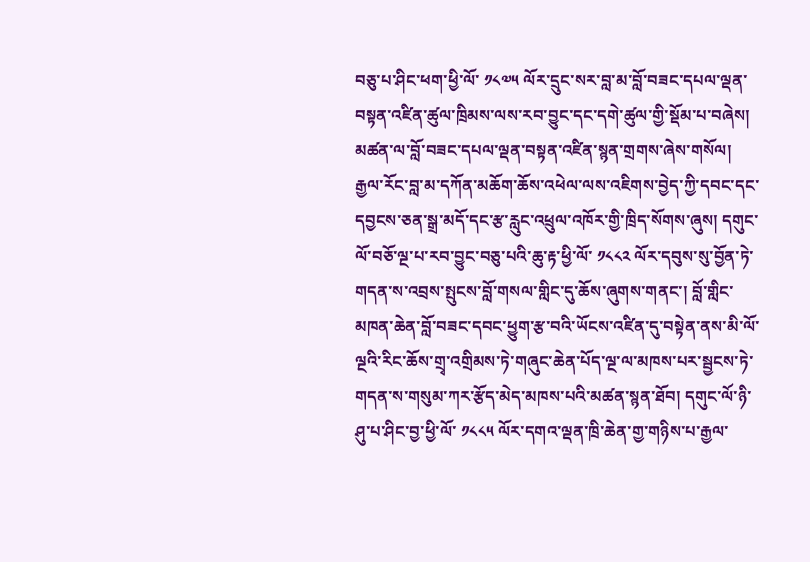བཅུ་པ་ཤིང་ཕག་ཕྱི་ལོ་ ༡༨༧༥ ལོར་དྲུང་སར་བླ་མ་བློ་བཟང་དཔལ་ལྡན་བསྟན་འཛིན་ཚུལ་ཁྲིམས་ལས་རབ་བྱུང་དང་དགེ་ཚུལ་གྱི་སྡོམ་པ་བཞེས། མཚན་ལ་བློ་བཟང་དཔལ་ལྡན་བསྟན་འཛིན་སྙན་གྲགས་ཞེས་གསོལ། རྒྱལ་རོང་བླ་མ་དཀོན་མཆོག་ཆོས་འཕེལ་ལས་འཇིགས་བྱེད་ཀྱི་དབང་དང་དབྱངས་ཅན་སྒྲ་མདོ་དང་རྩ་རླུང་འཕྲུལ་འཁོར་གྱི་ཁྲིད་སོགས་ཞུས། དགུང་ལོ་བཅོ་ལྔ་པ་རབ་བྱུང་བཅུ་པའི་ཆུ་རྟ་ཕྱི་ལོ་ ༡༨༨༢ ལོར་དབུས་སུ་བྱོན་ཏེ་གདན་ས་འབྲས་སྤུངས་བློ་གསལ་གླིང་དུ་ཆོས་ཞུགས་གནང་། བློ་གླིང་མཁན་ཆེན་བློ་བཟང་དབང་ཕྱུག་རྩ་བའི་ཡོངས་འཛིན་དུ་བསྟེན་ནས་མི་ལོ་ལྔའི་རིང་ཆོས་གྲྭ་འགྲིམས་ཏེ་གཞུང་ཆེན་པོད་ལྔ་ལ་མཁས་པར་སྦྱངས་ཏེ་གདན་ས་གསུམ་ཀར་རྩོད་མེད་མཁས་པའི་མཚན་སྙན་ཐོབ། དགུང་ལོ་ཉི་ཤུ་པ་ཤིང་བྱ་ཕྱི་ལོ་ ༡༨༨༥ ལོར་དགའ་ལྡན་ཁྲི་ཆེན་གྱ་གཉིས་པ་རྒྱལ་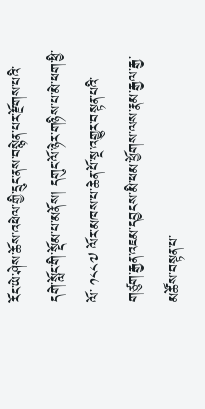རོང་ཡེ་ཤེས་ཆོས་འཕེལ་གྱི་དྲུང་ནས་བསྙེན་པར་རྫོགས་པའི་དགེ་སློང་གི་སྡོམ་པ་མནོས། དགུང་ལོ་ཉེར་གཉིས་པ་མེ་ཕག་ཕྱི་ལོ་ ༡༨༨༧ ལོར་མཁས་པ་ཆེན་པོ་སྔ་འགྱུར་བསྟན་པའི་གཙུག་རྒྱན་འཇམ་དབྱངས་མི་ཕམ་ཕྱོགས་ལས་རྣམ་རྒྱལ་རྒྱ་མཚོས་བསྟན་པ་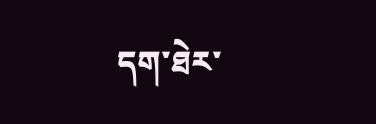དག་ཐེར་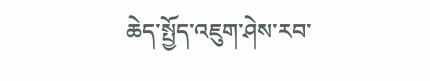ཆེད་སྤྱོད་འཇུག་ཤེས་རབ་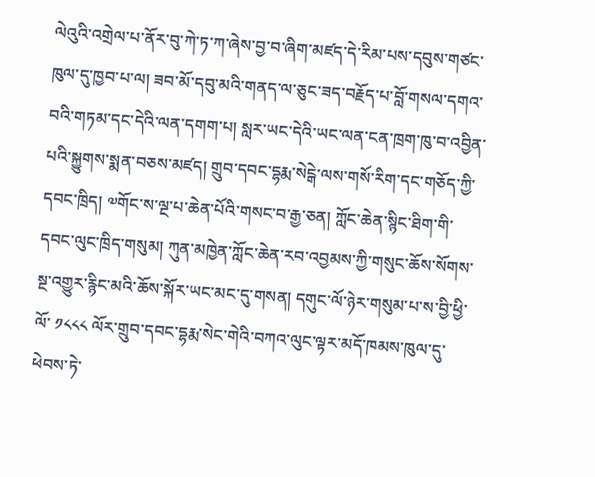ལེའུའི་འགྲེལ་པ་ནོར་བུ་ཀེ་ཏ་ཀ་ཞེས་བྱ་བ་ཞིག་མཛད་དེ་རིམ་པས་དབུས་གཙང་ཁུལ་དུ་ཁྱབ་པ་ལ། ཟབ་མོ་དབུ་མའི་གནད་ལ་ཅུང་ཟད་བརྗོད་པ་བློ་གསལ་དགའ་བའི་གཏམ་དང་དེའི་ལན་དགག་པ། སླར་ཡང་དེའི་ཡང་ལན་ངན་ཁྲག་ཁུ་བ་འབྱིན་པའི་སྐྱུགས་སྨན་བཅས་མཛད། གྲུབ་དབང་དྷརྨ་སེངྒེ་ལས་གསོ་རིག་དང་གཅོད་ཀྱི་དབང་ཁྲིད། ༧གོང་ས་ལྔ་པ་ཆེན་པོའི་གསང་བ་རྒྱ་ཅན། ཀློང་ཆེན་སྙིང་ཐིག་གི་དབང་ལུང་ཁྲིད་གསུམ། ཀུན་མཁྱེན་ཀློང་ཆེན་རབ་འབྱམས་ཀྱི་གསུང་ཆོས་སོགས་སྔ་འགྱུར་རྙིང་མའི་ཆོས་སྐོར་ཡང་མང་དུ་གསན། དགུང་ལོ་ཉེར་གསུམ་པ་ས་བྱི་ཕྱི་ལོ་ ༡༨༨༨ ལོར་གྲུབ་དབང་དྷརྨ་སེང་གེའི་བཀའ་ལུང་ལྟར་མདོ་ཁམས་ཁུལ་དུ་ཕེབས་ཏེ་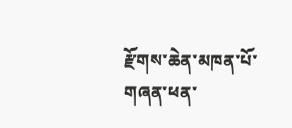རྫོགས་ཆེན་མཁན་པོ་གཞན་ཕན་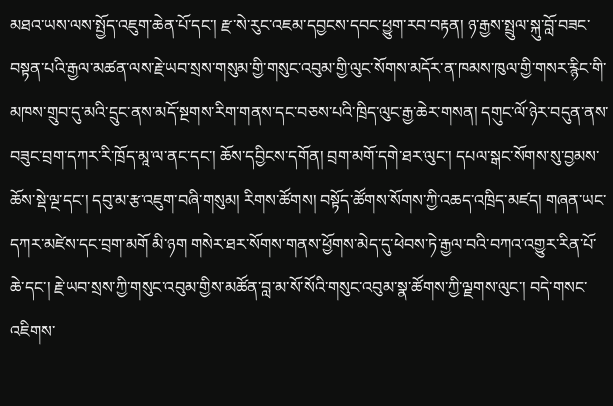མཐའ་ཡས་ལས་སྤྱོད་འཇུག་ཆེན་པོ་དང་། རྫ་སེ་རུང་འཇམ་དབྱངས་དབང་ཕྱུག་རབ་བརྟན། ཉ་རྒྱས་སྤྲུལ་སྐུ་བློ་བཟང་བསྟན་པའི་རྒྱལ་མཚན་ལས་རྗེ་ཡབ་སྲས་གསུམ་གྱི་གསུང་འབུམ་གྱི་ལུང་སོགས་མདོར་ན་ཁམས་ཁུལ་གྱི་གསར་རྙིང་གི་མཁས་གྲུབ་དུ་མའི་དྲུང་ནས་མདོ་སྔགས་རིག་གནས་དང་བཅས་པའི་ཁྲིད་ལུང་རྒྱ་ཆེར་གསན། དགུང་ལོ་ཉེར་བདུན་ནས་བཟུང་བྲག་དཀར་རི་ཁྲོད་མཱ་ལ་ནང་དང་། ཆོས་དབྱིངས་དགོན། བྲག་མགོ་དགེ་ཐར་ལུང་། དཔལ་སྒང་སོགས་སུ་བྱམས་ཆོས་སྡེ་ལྔ་དང་། དབུ་མ་རྩ་འཇུག་བཞི་གསུམ། རིགས་ཚོགས། བསྟོད་ཚོགས་སོགས་ཀྱི་འཆད་འཁྲིད་མཛད། གཞན་ཡང་དཀར་མཛེས་དང་བྲག་མགོ མི་ཉག གསེར་ཐར་སོགས་གནས་ཕྱོགས་མེད་དུ་ཕེབས་ཏེ་རྒྱལ་བའི་བཀའ་འགྱུར་རིན་པོ་ཆེ་དང་། རྗེ་ཡབ་སྲས་ཀྱི་གསུང་འབུམ་གྱིས་མཚོན་བླ་མ་སོ་སོའི་གསུང་འབུམ་སྣ་ཚོགས་ཀྱི་ལྗགས་ལུང་། བདེ་གསང་འཇིགས་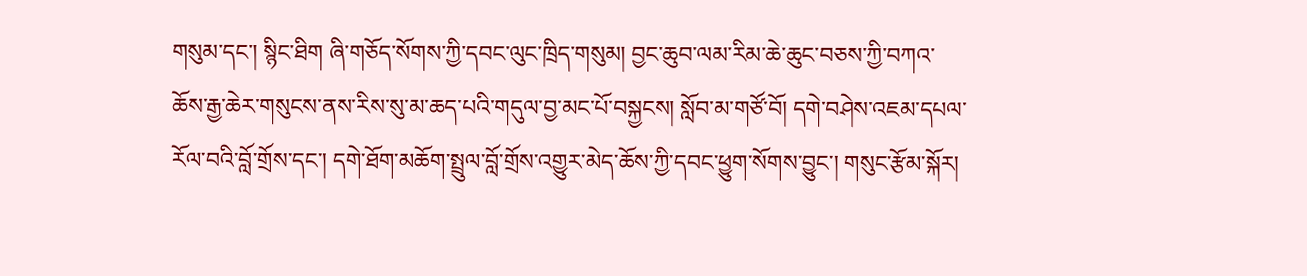གསུམ་དང་། སྙིང་ཐིག ཞི་གཅོད་སོགས་ཀྱི་དབང་ལུང་ཁྲིད་གསུམ། བྱང་ཆུབ་ལམ་རིམ་ཆེ་ཆུང་བཅས་ཀྱི་བཀའ་ཆོས་རྒྱ་ཆེར་གསུངས་ནས་རིས་སུ་མ་ཆད་པའི་གདུལ་བྱ་མང་པོ་བསྐྱངས། སློབ་མ་གཙོ་བོ། དགེ་བཤེས་འཇམ་དཔལ་རོལ་བའི་བློ་གྲོས་དང་། དགེ་ཐོག་མཆོག་སྤྲུལ་བློ་གྲོས་འགྱུར་མེད་ཆོས་ཀྱི་དབང་ཕྱུག་སོགས་བྱུང་། གསུང་རྩོམ་སྐོར།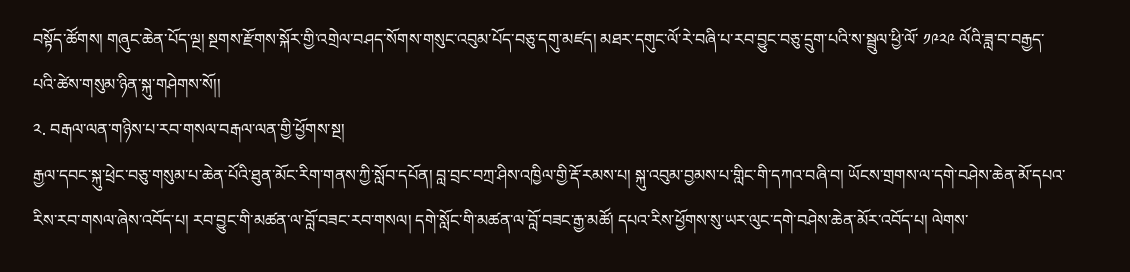བསྟོད་ཚོགས། གཞུང་ཆེན་པོད་ལྔ། སྔགས་རྫོགས་སྐོར་གྱི་འགྲེལ་བཤད་སོགས་གསུང་འབུམ་པོད་བཅུ་དགུ་མཛད། མཐར་དགུང་ལོ་རེ་བཞི་པ་རབ་བྱུང་བཅུ་དྲུག་པའི་ས་སྦྲུལ་ཕྱི་ལོ་ ༡༩༢༩ ལོའི་ཟླ་བ་བརྒྱད་པའི་ཚེས་གསུམ་ཉིན་སྐུ་གཤེགས་སོ།།
༢. བརྒལ་ལན་གཉིས་པ་རབ་གསལ་བརྒལ་ལན་གྱི་ཕྱོགས་སྔ།
རྒྱལ་དབང་སྐུ་ཕྲེང་བཅུ་གསུམ་པ་ཆེན་པོའི་ཐུན་མོང་རིག་གནས་ཀྱི་སློབ་དཔོན། བླ་བྲང་བཀྲ་ཤིས་འཁྱིལ་གྱི་རྡོ་རམས་པ། སྐུ་འབུམ་བྱམས་པ་གླིང་གི་དཀའ་བཞི་བ། ཡོངས་གྲགས་ལ་དགེ་བཤེས་ཆེན་མོ་དཔའ་རིས་རབ་གསལ་ཞེས་འབོད་པ། རབ་བྱུང་གི་མཚན་ལ་བློ་བཟང་རབ་གསལ། དགེ་སློང་གི་མཚན་ལ་བློ་བཟང་རྒྱ་མཚོ། དཔའ་རིས་ཕྱོགས་སུ་ཡར་ལུང་དགེ་བཤེས་ཆེན་མོར་འབོད་པ། ལེགས་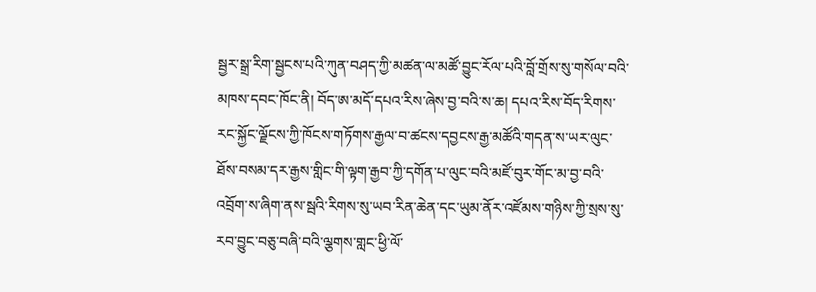སྦྱར་སྒྲ་རིག་སྦྱངས་པའི་ཀུན་བཤད་ཀྱི་མཚན་ལ་མཚོ་བྱུང་རོལ་པའི་བློ་གྲོས་སུ་གསོལ་བའི་མཁས་དབང་ཁོང་ནི། བོད་ཨ་མདོ་དཔའ་རིས་ཞེས་བྱ་བའི་ས་ཆ། དཔའ་རིས་བོད་རིགས་རང་སྐྱོང་ལྗོངས་ཀྱི་ཁོངས་གཏོགས་རྒྱལ་བ་ཚངས་དབྱངས་རྒྱ་མཚོའི་གདན་ས་ཡར་ལུང་ཐོས་བསམ་དར་རྒྱས་གླིང་གི་ལྟག་རྒྱབ་ཀྱི་དགོན་པ་ལུང་བའི་མཛོ་བུར་གོང་མ་བྱ་བའི་འབྲོག་ས་ཞིག་ནས་སྦའི་རིགས་སུ་ཡབ་རིན་ཆེན་དང་ཡུམ་ནོར་འཛོམས་གཉིས་ཀྱི་སྲས་སུ་རབ་བྱུང་བཅུ་བཞི་བའི་ལྕགས་གླང་ཕྱི་ལོ་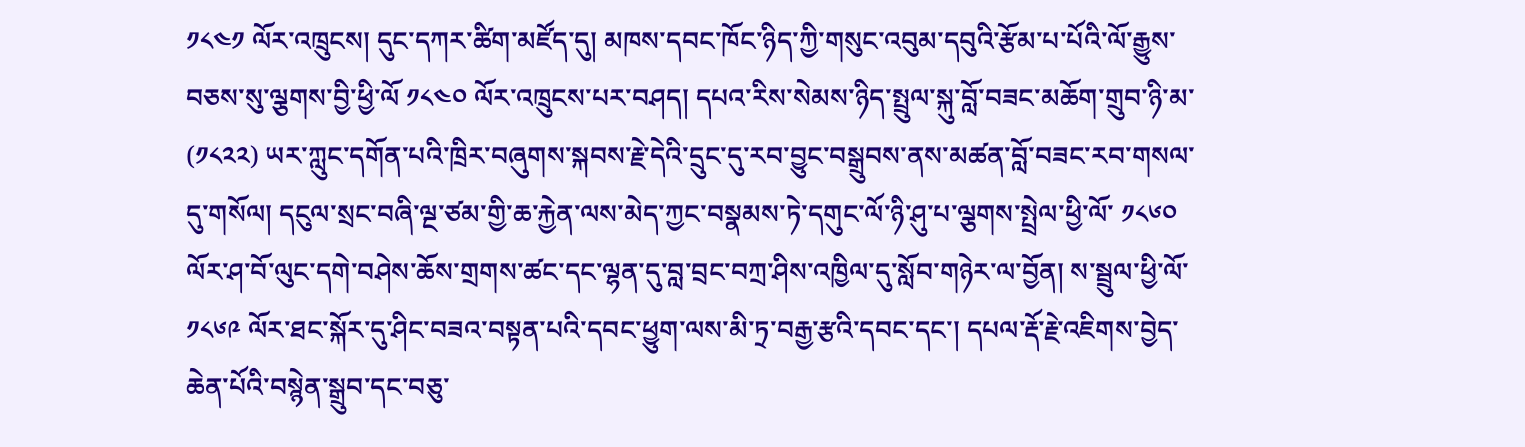༡༨༤༡ ལོར་འཁྲུངས། དུང་དཀར་ཚིག་མཛོད་དུ། མཁས་དབང་ཁོང་ཉིད་ཀྱི་གསུང་འབུམ་དབུའི་རྩོམ་པ་པོའི་ལོ་རྒྱུས་བཅས་སུ་ལྕགས་བྱི་ཕྱི་ལོ ༡༨༤༠ ལོར་འཁྲུངས་པར་བཤད། དཔའ་རིས་སེམས་ཉིད་སྤྲུལ་སྐུ་བློ་བཟང་མཆོག་གྲུབ་ཉི་མ་ (༡༨༢༢) ཡར་ཀླུང་དགོན་པའི་ཁྲིར་བཞུགས་སྐབས་རྗེ་དེའི་དྲུང་དུ་རབ་བྱུང་བསྒྲུབས་ནས་མཚན་བློ་བཟང་རབ་གསལ་དུ་གསོལ། དངུལ་སྲང་བཞི་ལྔ་ཙམ་གྱི་ཆ་རྐྱེན་ལས་མེད་ཀྱང་བསྣམས་ཏེ་དགུང་ལོ་ཉི་ཤུ་པ་ལྕགས་སྤྲེལ་ཕྱི་ལོ་ ༡༨༦༠ ལོར་ཤ་བོ་ལུང་དགེ་བཤེས་ཆོས་གྲགས་ཚང་དང་ལྷན་དུ་བླ་བྲང་བཀྲ་ཤིས་འཁྱིལ་དུ་སློབ་གཉེར་ལ་བྱོན། ས་སྦྲུལ་ཕྱི་ལོ་ ༡༨༦༩ ལོར་ཐང་སྐོར་དུ་ཤིང་བཟའ་བསྟན་པའི་དབང་ཕྱུག་ལས་མི་ཏྲ་བརྒྱ་རྩའི་དབང་དང་། དཔལ་རྡོ་རྗེ་འཇིགས་བྱེད་ཆེན་པོའི་བསྙེན་སྒྲུབ་དང་བཅུ་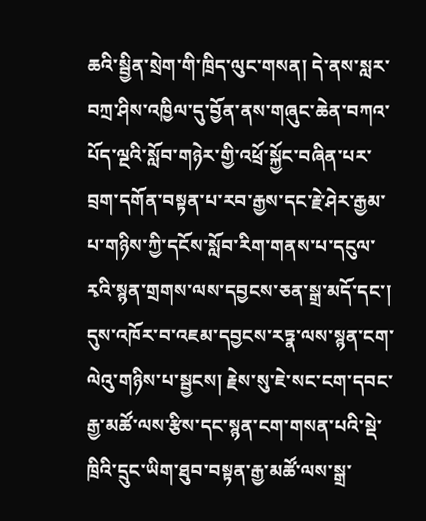ཆའི་སྦྱིན་སྲེག་གི་ཁྲིད་ལུང་གསན། དེ་ནས་སླར་བཀྲ་ཤིས་འཁྱིལ་དུ་བྱོན་ནས་གཞུང་ཆེན་བཀའ་པོད་ལྔའི་སློབ་གཉེར་གྱི་འཕྲོ་སྐྱོང་བཞིན་པར་བྲག་དགོན་བསྟན་པ་རབ་རྒྱས་དང་རྗེ་ཤེར་རྒྱམ་པ་གཉིས་ཀྱི་དངོས་སློབ་རིག་གནས་པ་དངུལ་རྭའི་སྙན་གྲགས་ལས་དབྱངས་ཅན་སྒྲ་མདོ་དང་། དུས་འཁོར་བ་འཇམ་དབྱངས་རཏྣ་ལས་སྙན་ངག་ལེའུ་གཉིས་པ་སྦྱངས། རྗེས་སུ་ཇེ་སང་ངག་དབང་རྒྱ་མཚོ་ལས་རྩིས་དང་སྙན་ངག་གསན་པའི་སྡེ་ཁྲིའི་དྲུང་ཡིག་ཐུབ་བསྟན་རྒྱ་མཚོ་ལས་སྒྲ་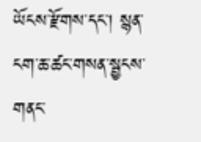ཡོངས་རྫོགས་དང་། སྙན་ངག་ཆ་ཚང་གསན་སྦྱངས་གནང་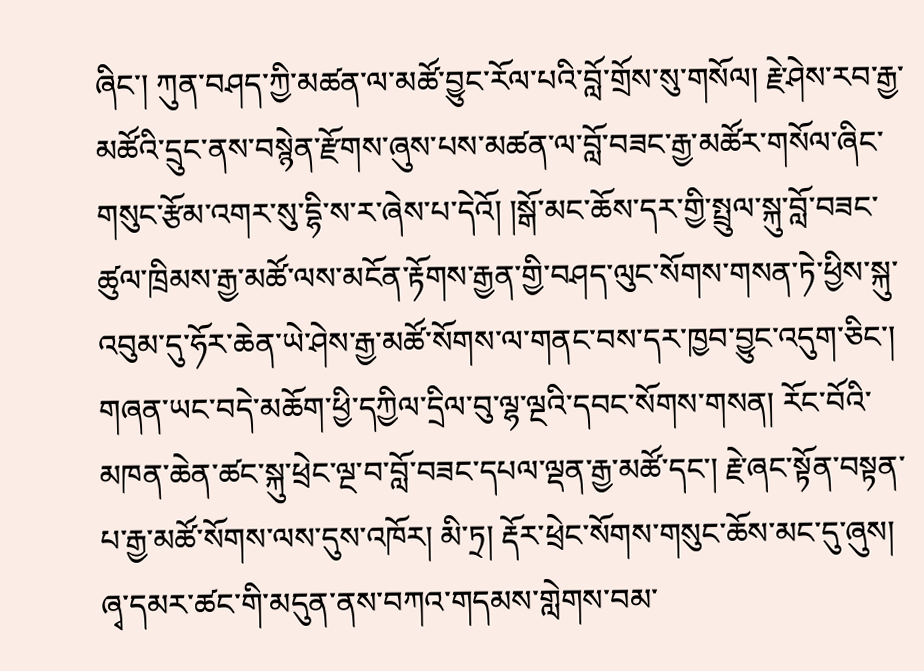ཞིང་། ཀུན་བཤད་ཀྱི་མཚན་ལ་མཚོ་བྱུང་རོལ་པའི་བློ་གྲོས་སུ་གསོལ། རྗེ་ཤེས་རབ་རྒྱ་མཚོའི་དྲུང་ནས་བསྙེན་རྫོགས་ཞུས་པས་མཚན་ལ་བློ་བཟང་རྒྱ་མཚོར་གསོལ་ཞིང་གསུང་རྩོམ་འགར་སུ་དྷི་ས་ར་ཞེས་པ་དེའོ། །སྒོ་མང་ཆོས་དར་གྱི་སྤྲུལ་སྐུ་བློ་བཟང་ཚུལ་ཁྲིམས་རྒྱ་མཚོ་ལས་མངོན་རྟོགས་རྒྱན་གྱི་བཤད་ལུང་སོགས་གསན་ཏེ་ཕྱིས་སྐུ་འབུམ་དུ་ཧོར་ཆེན་ཡེ་ཤེས་རྒྱ་མཚོ་སོགས་ལ་གནང་བས་དར་ཁྱབ་བྱུང་འདུག་ཅིང་། གཞན་ཡང་བདེ་མཆོག་ཕྱི་དཀྱིལ་དྲིལ་བུ་ལྷ་ལྔའི་དབང་སོགས་གསན། རོང་བོའི་མཁན་ཆེན་ཚང་སྐུ་ཕྲེང་ལྔ་བ་བློ་བཟང་དཔལ་ལྡན་རྒྱ་མཚོ་དང་། རྗེ་ཞང་སྟོན་བསྟན་པ་རྒྱ་མཚོ་སོགས་ལས་དུས་འཁོར། མི་ཏྲ། རྡོར་ཕྲེང་སོགས་གསུང་ཆོས་མང་དུ་ཞུས། ཞྭ་དམར་ཚང་གི་མདུན་ནས་བཀའ་གདམས་གླེགས་བམ་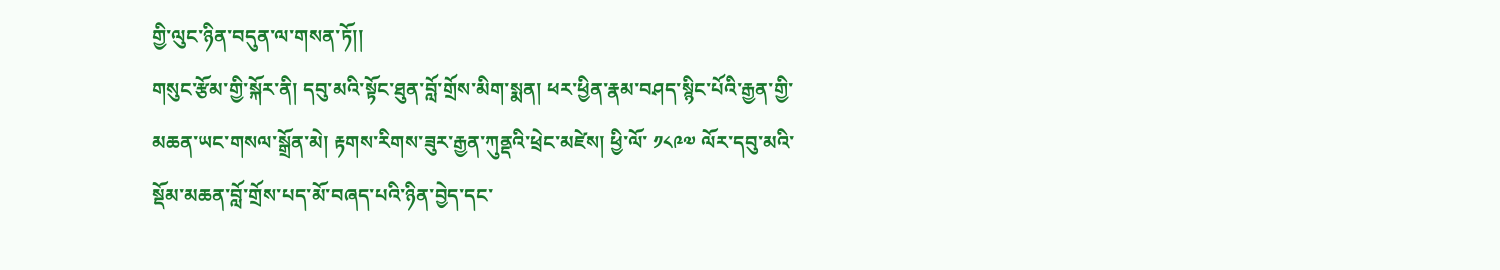གྱི་ལུང་ཉིན་བདུན་ལ་གསན་ཏོ།།
གསུང་རྩོམ་གྱི་སྐོར་ནི། དབུ་མའི་སྟོང་ཐུན་བློ་གྲོས་མིག་སྨན། ཕར་ཕྱིན་རྣམ་བཤད་སྙིང་པོའི་རྒྱན་གྱི་མཆན་ཡང་གསལ་སྒྲོན་མེ། རྟགས་རིགས་ཟུར་རྒྱན་ཀུནྡའི་ཕྲེང་མཛེས། ཕྱི་ལོ་ ༡༨༩༧ ལོར་དབུ་མའི་སྡོམ་མཆན་བློ་གྲོས་པད་མོ་བཞད་པའི་ཉིན་བྱེད་དང་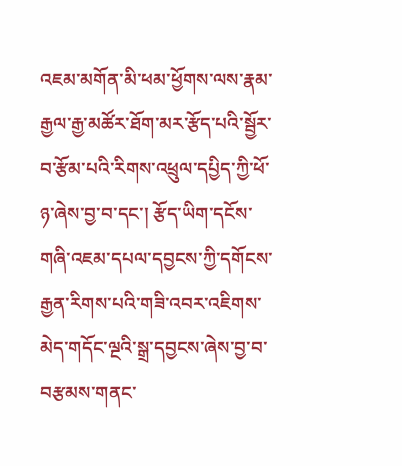འཇམ་མགོན་མི་ཕམ་ཕྱོགས་ལས་རྣམ་རྒྱལ་རྒྱ་མཚོར་ཐོག་མར་རྩོད་པའི་སྦྱོར་བ་རྩོམ་པའི་རིགས་འཕྲུལ་དཔྱིད་ཀྱི་ཕོ་ཉ་ཞེས་བྱ་བ་དང་། རྩོད་ཡིག་དངོས་གཞི་འཇམ་དཔལ་དབྱངས་ཀྱི་དགོངས་རྒྱན་རིགས་པའི་གཟི་འབར་འཇིགས་མེད་གདོང་ལྔའི་སྒྲ་དབྱངས་ཞེས་བྱ་བ་བརྩམས་གནང་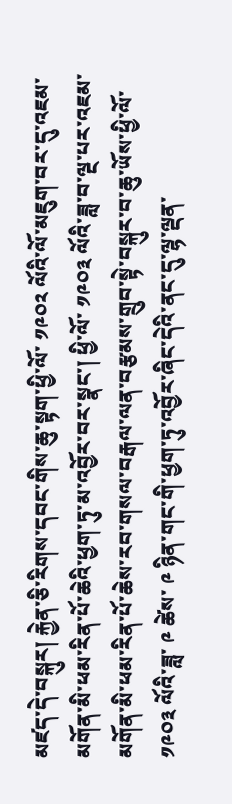མཛད་དེ་བསྐུར། རྐྱེན་ཅི་རིགས་དབང་གིས་ཆུ་སྟག་ཕྱི་ལོ་ ༡༩༠༢ ལོའི་ལོ་མཇུག་བར་དུ་འཇམ་མགོན་མི་ཕམ་རིན་པོ་ཆེའི་ཕྱག་ཏུ་མ་འབྱོར་བར་སྣང་། ཕྱི་ལོ་ ༡༩༠༣ ལོའི་ཟླ་བ་ལྔ་པར་འཇམ་མགོན་མི་ཕམ་རིན་པོ་ཆེས་རབ་གསལ་བརྒལ་ལན་བརྩམས་གྲུབ་སྟེ་བསྐུར་བ་ཆུ་ཡོས་ཕྱི་ལོ་ ༡༩༠༣ ལོའི་ཟླ་ ༩ ཚེས་ ༩ ཉིན་གང་གི་ཕྱག་ཏུ་འབྱོར་ཞིང་དེའི་ནང་དུ་ལྷ་ལྡན་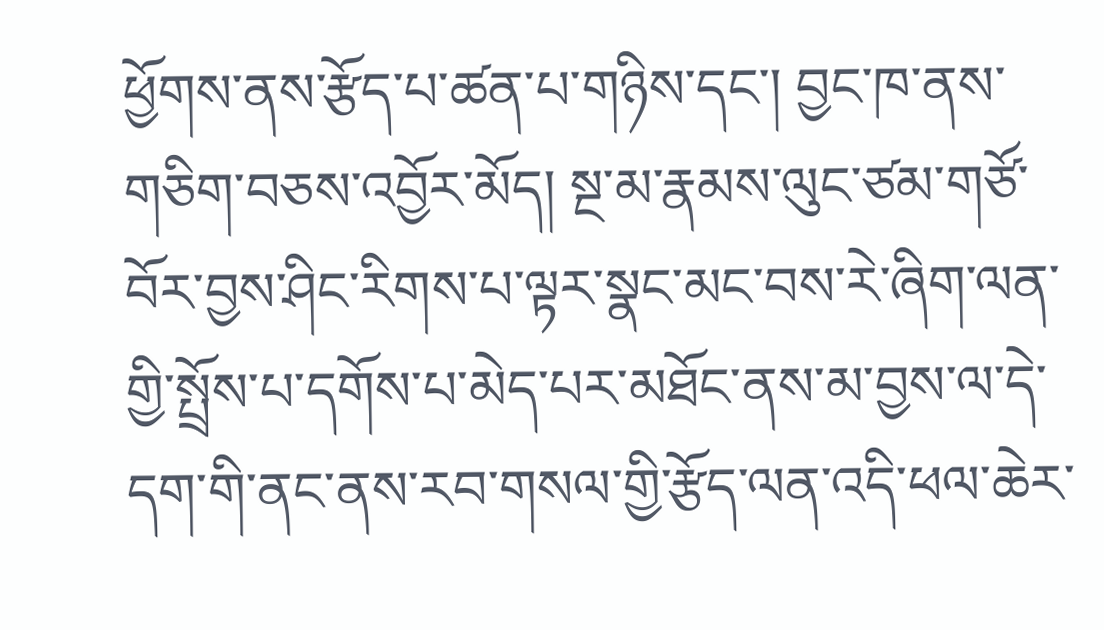ཕྱོགས་ནས་རྩོད་པ་ཚན་པ་གཉིས་དང་། བྱང་ཁ་ནས་གཅིག་བཅས་འབྱོར་མོད། སྔ་མ་རྣམས་ལུང་ཙམ་གཙོ་བོར་བྱས་ཤིང་རིགས་པ་ལྟར་སྣང་མང་བས་རེ་ཞིག་ལན་གྱི་སྤྲོས་པ་དགོས་པ་མེད་པར་མཐོང་ནས་མ་བྱས་ལ་དེ་དག་གི་ནང་ནས་རབ་གསལ་གྱི་རྩོད་ལན་འདི་ཕལ་ཆེར་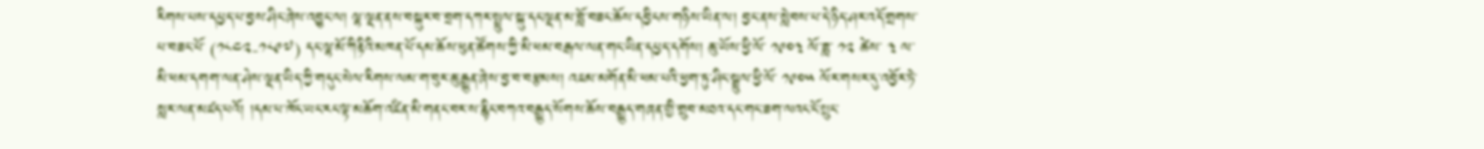རིགས་པས་དཔྱད་པ་བྱས་ཤིང་ཞེས་འབྱུང་ལ། ལྷ་ལྡན་ནས་བསྐུར་བ་བྲག་དཀར་སྤྲུལ་སྐུ་དང་ལྡན་མ་བློ་བཟང་ཆོས་དབྱིངས་གཉིས་ཡིན་ལ། བྱང་ནས་སླེབས་པ་དེ་ཉིད་ཤར་འདོ་གྲགས་པ་བཟང་པོ་ (༡༨༤༢-༡༨༩༧) དང་ལྷ་མོ་ཀིརྟིའི་མཁན་པོ་དམ་ཆོས་ཕུན་ཚོགས་ཀྱི་མི་ཕམ་བརྒལ་ལན་གང་ཡིན་དཔྱད་དགོས། ཆུ་ཡོས་ཕྱི་ལོ་ ༡༩༠༣ ལོ་ཟླ་ ༡༢ ཚེས་ ༣ ལ་མི་ཕམ་དགག་ལན་ཤེས་ལྡན་ཡིད་ཀྱི་གདུང་སེལ་རིགས་ལམ་ག་བུར་ཆུ་རྒྱུན་ཞེས་བྱ་བ་བརྩམས། འཇམ་མགོན་མི་ཕམ་པའི་ཕྱག་ཏུ་ཤིང་སྦྲུལ་ཕྱི་ལོ་ ༡༩༠༥ ལོར་གསར་དུ་འབྱོར་ཏེ་སླར་ལན་མཛད་པའོ། །དམ་པ་ཁོང་ཡང་རང་ལྟ་མཆོག་འཛིན་མི་གནང་བར་ས་རྙིང་བཀའ་བརྒྱུད་སོགས་ཆོས་བརྒྱུད་གཞན་གྱི་གྲུབ་མཐའ་དང་གང་ཟག་ལའང་ངོ་སྲུང་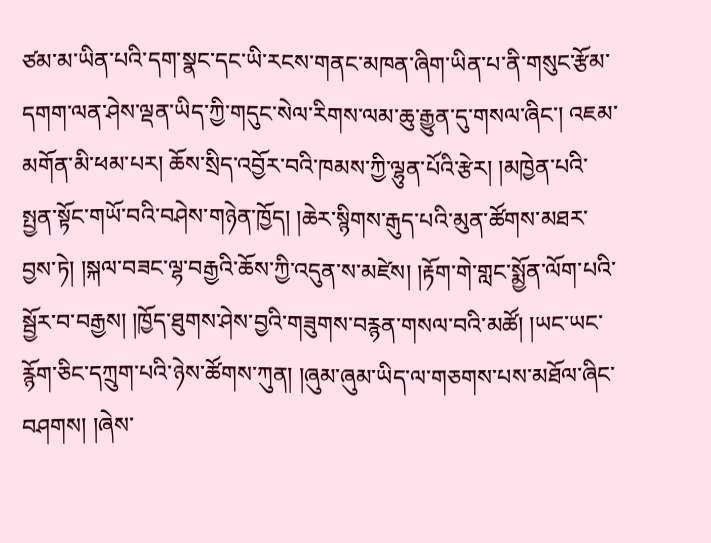ཙམ་མ་ཡིན་པའི་དག་སྣང་དང་ཡི་རངས་གནང་མཁན་ཞིག་ཡིན་པ་ནི་གསུང་རྩོམ་དགག་ལན་ཤེས་ལྡན་ཡིད་ཀྱི་གདུང་སེལ་རིགས་ལམ་ཆུ་རྒྱུན་དུ་གསལ་ཞིང་། འཇམ་མགོན་མི་ཕམ་པར། ཆོས་སྲིད་འབྱོར་བའི་ཁམས་ཀྱི་ལྷུན་པོའི་རྩེར། །མཁྱེན་པའི་སྤྱན་སྟོང་གཡོ་བའི་བཤེས་གཉེན་ཁྱོད། །ཆེར་སྙིགས་རྒུད་པའི་མུན་ཚོགས་མཐར་བྱས་ཏེ། །སྐལ་བཟང་ལྷ་བརྒྱའི་ཆོས་ཀྱི་འདུན་ས་མཛེས། །རྟོག་གེ་གླང་སྨྱོན་ལོག་པའི་སྦྱོར་བ་བརྒྱས། །ཁྱོད་ཐུགས་ཤེས་བྱའི་གཟུགས་བརྙན་གསལ་བའི་མཚོ། །ཡང་ཡང་རྙོག་ཅིང་དཀྲུག་པའི་ཉེས་ཚོགས་ཀུན། །ཞུམ་ཞུམ་ཡིད་ལ་གཅགས་པས་མཐོལ་ཞིང་བཤགས། །ཞེས་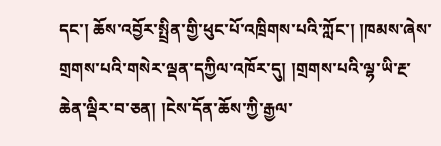དང་། ཆོས་འབྱོར་སྤྲིན་གྱི་ཕུང་པོ་འཁྲིགས་པའི་ཀློང་། །ཁམས་ཞེས་གྲགས་པའི་གསེར་ལྡན་དཀྱིལ་འཁོར་དུ། །གྲགས་པའི་ལྷ་ཡི་རྔ་ཆེན་ལྡིར་བ་ཅན། །ངེས་དོན་ཆོས་ཀྱི་རྒྱལ་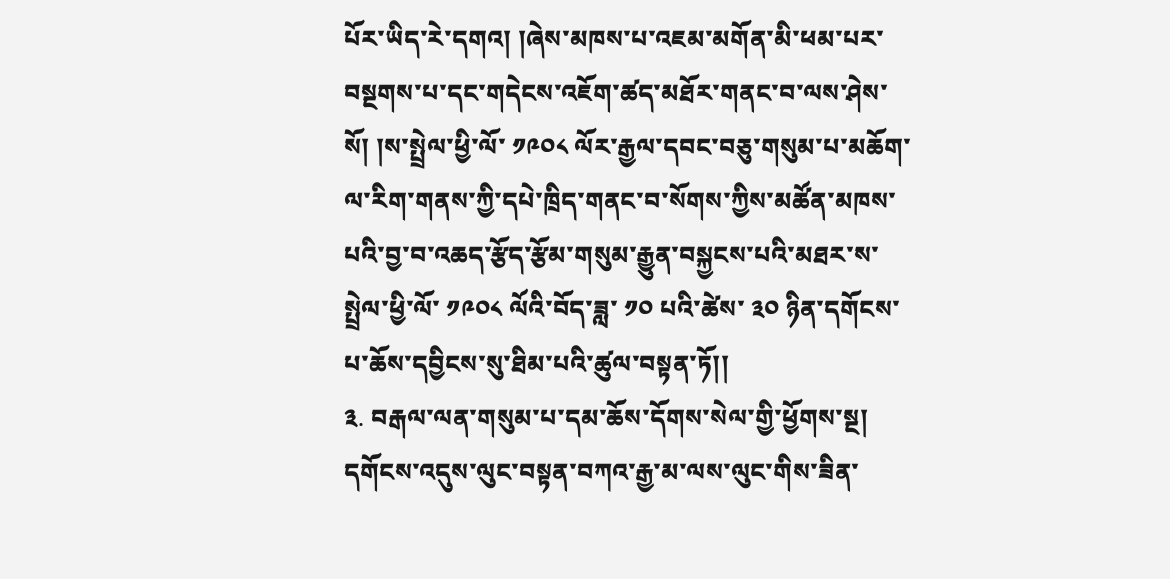པོར་ཡིད་རེ་དགའ། །ཞེས་མཁས་པ་འཇམ་མགོན་མི་ཕམ་པར་བསྔགས་པ་དང་གདེངས་འཇོག་ཚད་མཐོར་གནང་བ་ལས་ཤེས་སོ། །ས་སྤྲེལ་ཕྱི་ལོ་ ༡༩༠༨ ལོར་རྒྱལ་དབང་བཅུ་གསུམ་པ་མཆོག་ལ་རིག་གནས་ཀྱི་དཔེ་ཁྲིད་གནང་བ་སོགས་ཀྱིས་མཚོན་མཁས་པའི་བྱ་བ་འཆད་རྩོད་རྩོམ་གསུམ་རྒྱུན་བསྐྱངས་པའི་མཐར་ས་སྤྲེལ་ཕྱི་ལོ་ ༡༩༠༨ ལོའི་བོད་ཟླ་ ༡༠ པའི་ཚེས་ ༣༠ ཉིན་དགོངས་པ་ཆོས་དབྱིངས་སུ་ཐིམ་པའི་ཚུལ་བསྟན་ཏོ།།
༣. བརྒལ་ལན་གསུམ་པ་དམ་ཆོས་དོགས་སེལ་གྱི་ཕྱོགས་སྔ།
དགོངས་འདུས་ལུང་བསྟན་བཀའ་རྒྱ་མ་ལས་ལུང་གིས་ཟིན་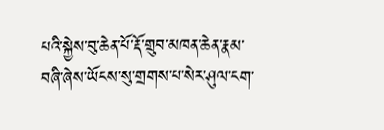པའི་སྐྱེས་བུ་ཆེན་པོ་རྡོ་གྲུབ་མཁན་ཆེན་རྣམ་བཞི་ཞེས་ཡོངས་སུ་གྲགས་པ་སེར་ཤུལ་ངག་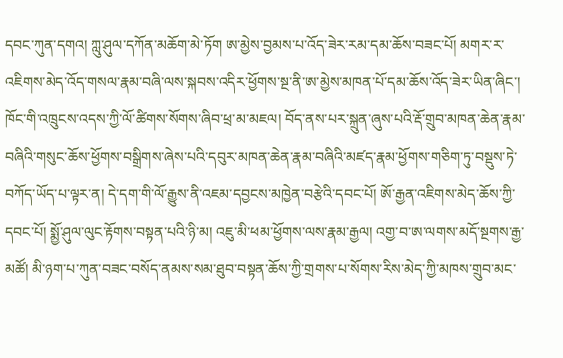དབང་ཀུན་དགའ། ཀླུ་ཤུལ་དཀོན་མཆོག་མེ་ཏོག ཨ་མྱེས་བྱམས་པ་འོད་ཟེར་རམ་དམ་ཆོས་བཟང་པོ། མགར་ར་འཇིགས་མེད་འོད་གསལ་རྣམ་བཞི་ལས་སྐབས་འདིར་ཕྱོགས་སྔ་ནི་ཨ་མྱེས་མཁན་པོ་དམ་ཆོས་འོད་ཟེར་ཡིན་ཞིང་། ཁོང་གི་འཁྲུངས་འདས་ཀྱི་ལོ་ཚིགས་སོགས་ཞིབ་ཕྲ་མ་མཇལ། བོད་ནས་པར་སྐྲུན་ཞུས་པའི་རྡོ་གྲུབ་མཁན་ཆེན་རྣམ་བཞིའི་གསུང་ཆོས་ཕྱོགས་བསྒྲིགས་ཞེས་པའི་དབུར་མཁན་ཆེན་རྣམ་བཞིའི་མཛད་རྣམ་ཕྱོགས་གཅིག་ཏུ་བསྡུས་ཏེ་བཀོད་ཡོད་པ་ལྟར་ན། དེ་དག་གི་ལོ་རྒྱུས་ནི་འཇམ་དབྱངས་མཁྱེན་བརྩེའི་དབང་པོ། ཨོ་རྒྱན་འཇིགས་མེད་ཆོས་ཀྱི་དབང་པོ། སྨྱོ་ཤུལ་ལུང་རྟོགས་བསྟན་པའི་ཉི་མ། འཇུ་མི་ཕམ་ཕྱོགས་ལས་རྣམ་རྒྱལ། འགྱ་བ་ཨ་ལགས་མདོ་སྔགས་རྒྱ་མཚོ། མི་ཉག་པ་ཀུན་བཟང་བསོད་ནམས་སམ་ཐུབ་བསྟན་ཆོས་ཀྱི་གྲགས་པ་སོགས་རིས་མེད་ཀྱི་མཁས་གྲུབ་མང་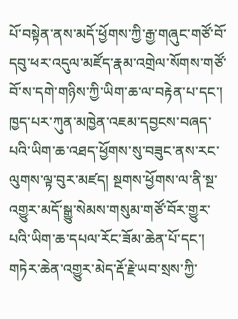པོ་བསྟེན་ནས་མདོ་ཕྱོགས་ཀྱི་རྒྱ་གཞུང་གཙོ་བོ་དབུ་ཕར་འདུལ་མཛོད་རྣམ་འགྲེལ་སོགས་གཙོ་བོ་ས་དགེ་གཉིས་ཀྱི་ཡིག་ཆ་ལ་བརྟེན་པ་དང་། ཁྱད་པར་ཀུན་མཁྱེན་འཇམ་དབྱངས་བཞད་པའི་ཡིག་ཆ་འཐད་ཕྱོགས་སུ་བཟུང་ནས་རང་ལུགས་ལྟ་བུར་མཛད། སྔགས་ཕྱོགས་ལ་ནི་སྔ་འགྱུར་མདོ་སྒྱུ་སེམས་གསུམ་གཙོ་བོར་གྱུར་པའི་ཡིག་ཆ་དཔལ་རོང་ཟོམ་ཆེན་པོ་དང་། གཏེར་ཆེན་འགྱུར་མེད་རྡོ་རྗེ་ཡབ་སྲས་ཀྱི་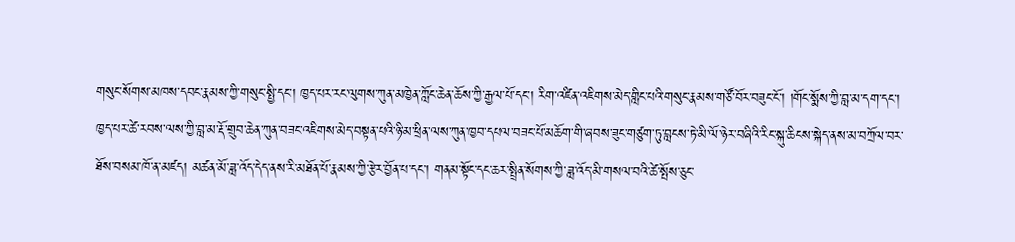གསུང་སོགས་མཁས་དབང་རྣམས་ཀྱི་གསུང་སྤྱི་དང་། ཁྱད་པར་རང་ལུགས་ཀུན་མཁྱེན་ཀློང་ཆེན་ཆོས་ཀྱི་རྒྱལ་པོ་དང་། རིག་འཛིན་འཇིགས་མེད་གླིང་པའི་གསུང་རྣམས་གཙོ་བོར་བཟུང་ངོ་། །གོང་སྨོས་ཀྱི་བླ་མ་དག་དང་། ཁྱད་པར་ཚེ་རབས་ལས་ཀྱི་བླ་མ་རྡོ་གྲུབ་ཆེན་ཀུན་བཟང་འཇིགས་མེད་བསྟན་པའི་ཉི་མ་ཕྲིན་ལས་ཀུན་ཁྱབ་དཔལ་བཟང་པོ་མཆོག་གི་ཞབས་ཟུང་གཙུག་ཏུ་བླངས་ཏེ་མི་ལོ་ཉེར་བཞིའི་རིང་སྐུ་ཆིངས་སྐེད་ནས་མ་བཀྲོལ་བར་ཐོས་བསམ་ཁོ་ན་མཛད། མཚན་མོ་ཟླ་འོད་དེད་ནས་རི་མཐོན་པོ་རྣམས་ཀྱི་རྩེར་བྱོན་པ་དང་། གནམ་སྟོང་དང་ཆར་སྤྲིན་སོགས་ཀྱི་ཟླ་འོད་མི་གསལ་བའི་ཚེ་སྤོས་ཅུང་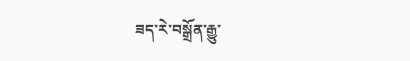ཟད་རེ་བསྒྲོན་རྒྱུ་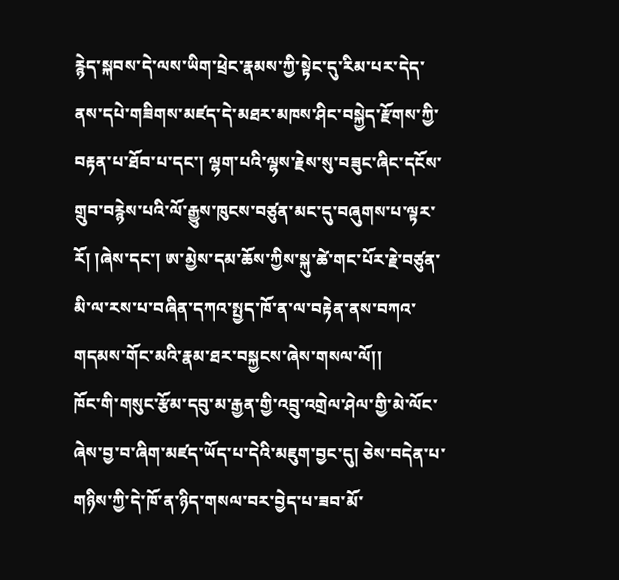རྙེད་སྐབས་དེ་ལས་ཡིག་ཕྲེང་རྣམས་ཀྱི་སྟེང་དུ་རིམ་པར་དེད་ནས་དཔེ་གཟིགས་མཛད་དེ་མཐར་མཁས་ཤིང་བསྐྱེད་རྫོགས་ཀྱི་བརྟན་པ་ཐོབ་པ་དང་། ལྷག་པའི་ལྷས་རྗེས་སུ་བཟུང་ཞིང་དངོས་གྲུབ་བརྙེས་པའི་ལོ་རྒྱུས་ཁུངས་བཙུན་མང་དུ་བཞུགས་པ་ལྟར་རོ། །ཞེས་དང་། ཨ་མྱེས་དམ་ཆོས་ཀྱིས་སྐུ་ཚེ་གང་པོར་རྗེ་བཙུན་མི་ལ་རས་པ་བཞིན་དཀའ་སྤྱད་ཁོ་ན་ལ་བརྟེན་ནས་བཀའ་གདམས་གོང་མའི་རྣམ་ཐར་བསྐྱངས་ཞེས་གསལ་ལོ།།
ཁོང་གི་གསུང་རྩོམ་དབུ་མ་རྒྱན་གྱི་འབྲུ་འགྲེལ་ཤེལ་གྱི་མེ་ལོང་ཞེས་བྱ་བ་ཞིག་མཛད་ཡོད་པ་དེའི་མཇུག་བྱང་དུ། ཅེས་བདེན་པ་གཉིས་ཀྱི་དེ་ཁོ་ན་ཉིད་གསལ་བར་བྱེད་པ་ཟབ་མོ་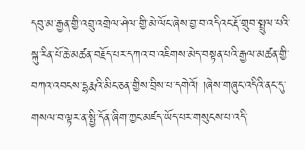དབུ་མ་རྒྱན་གྱི་འབྲུ་འགྲེལ་ཤེལ་གྱི་མེ་ལོང་ཞེས་བྱ་བ་འདིའང་རྡོ་གྲུབ་སྤྲུལ་པའི་སྐུ་རིན་པོ་ཆེ་མཚན་བརྗོད་པར་དཀའ་བ་འཇིགས་མེད་བསྟན་པའི་རྒྱལ་མཚན་གྱི་བཀའ་འབངས་དྷརྨའི་མིང་ཅན་གྱིས་བྲིས་པ་དགེའོ། །ཞེས་གཞུང་འདིའི་ནང་དུ་གསལ་བ་ལྟར་ན་སྤྱི་དོན་ཞིག་ཀྱང་མཛད་ཡོད་པར་གསུངས་པ་འདི་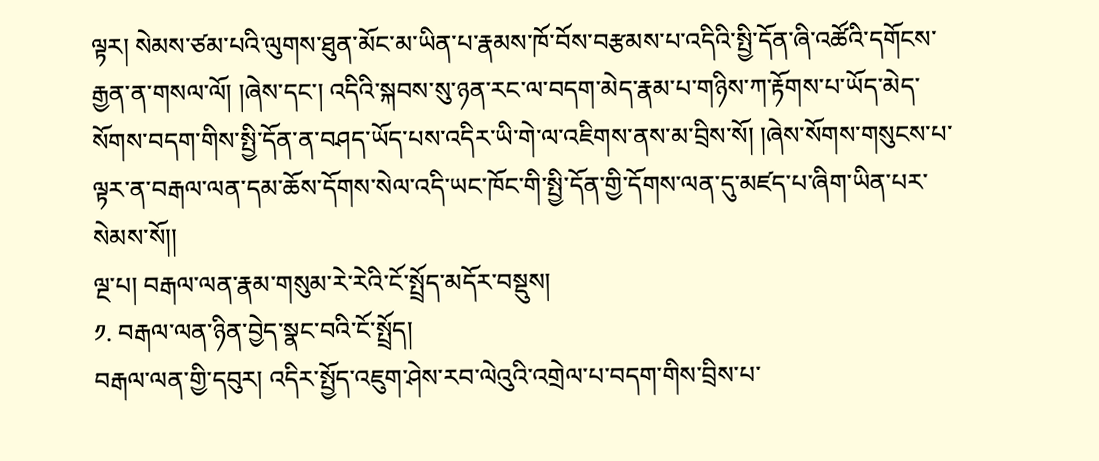ལྟར། སེམས་ཙམ་པའི་ལུགས་ཐུན་མོང་མ་ཡིན་པ་རྣམས་ཁོ་བོས་བརྩམས་པ་འདིའི་སྤྱི་དོན་ཞི་འཚོའི་དགོངས་རྒྱན་ན་གསལ་ལོ། །ཞེས་དང་། འདིའི་སྐབས་སུ་ཉན་རང་ལ་བདག་མེད་རྣམ་པ་གཉིས་ཀ་རྟོགས་པ་ཡོད་མེད་སོགས་བདག་གིས་སྤྱི་དོན་ན་བཤད་ཡོད་པས་འདིར་ཡི་གེ་ལ་འཇིགས་ནས་མ་བྲིས་སོ། །ཞེས་སོགས་གསུངས་པ་ལྟར་ན་བརྒལ་ལན་དམ་ཆོས་དོགས་སེལ་འདི་ཡང་ཁོང་གི་སྤྱི་དོན་གྱི་དོགས་ལན་དུ་མཛད་པ་ཞིག་ཡིན་པར་སེམས་སོ།།
ལྔ་པ། བརྒལ་ལན་རྣམ་གསུམ་རེ་རེའི་ངོ་སྤྲོད་མདོར་བསྡུས།
༡. བརྒལ་ལན་ཉིན་བྱེད་སྣང་བའི་ངོ་སྤྲོད།
བརྒལ་ལན་གྱི་དབུར། འདིར་སྤྱོད་འཇུག་ཤེས་རབ་ལེའུའི་འགྲེལ་པ་བདག་གིས་བྲིས་པ་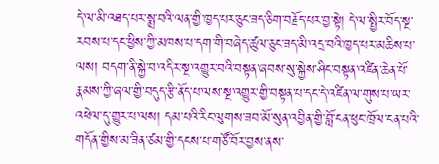དེ་ལ་མི་འཐད་པར་སྨྲ་བའི་ལན་གྱི་ཁྱད་པར་ཅུང་ཟད་ཅིག་བརྗོད་པར་བྱ་སྟེ། དེ་ལ་སྤྱིར་བོད་སྔ་རབས་པ་དང་ཕྱིས་ཀྱི་མཁས་པ་དག་གི་བཞེད་ཚུལ་ཅུང་ཟད་མི་འདྲ་བའི་ཁྱད་པར་མཆིས་པ་ལས། བདག་ནི་སྐྱེ་བ་འདིར་སྔ་འགྱུར་བའི་བསྟན་ཞབས་སུ་སྐྱེས་ཤིང་བསྟན་འཛིན་ཆེན་པོ་རྣམས་ཀྱི་ཞལ་གྱི་བདུད་རྩི་ནོད་པ་ལས་སྔ་འགྱུར་གྱི་བསྟན་པ་དང་དེ་འཛིན་ལ་གུས་པ་ཡར་འཕེལ་དུ་གྱུར་པ་ལས། དམ་པའི་རིང་ལུགས་ཟབ་མོ་སུན་འབྱིན་གྱི་བློ་ངན་ཕུང་ཁྲོལ་ངན་པའི་གདོན་གྱིས་མ་ཟིན་ཙམ་གྱི་དངས་པ་གཙོ་བོར་བྱས་ནས་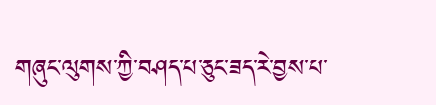གཞུང་ལུགས་ཀྱི་བཤད་པ་ཅུང་ཟད་རེ་བྱས་པ་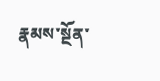རྣམས་སྔོན་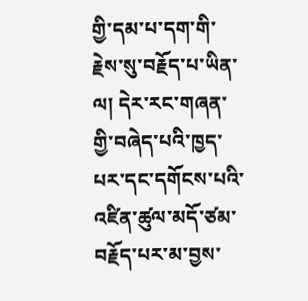གྱི་དམ་པ་དག་གི་རྗེས་སུ་བརྗོད་པ་ཡིན་ལ། དེར་རང་གཞན་གྱི་བཞེད་པའི་ཁྱད་པར་དང་དགོངས་པའི་འཛིན་ཚུལ་མདོ་ཙམ་བརྗོད་པར་མ་བྱས་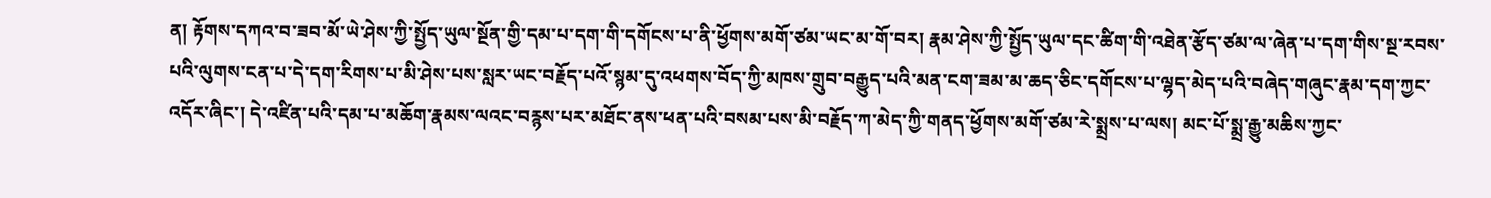ན། རྟོགས་དཀའ་བ་ཟབ་མོ་ཡེ་ཤེས་ཀྱི་སྤྱོད་ཡུལ་སྔོན་གྱི་དམ་པ་དག་གི་དགོངས་པ་ནི་ཕྱོགས་མགོ་ཙམ་ཡང་མ་གོ་བར། རྣམ་ཤེས་ཀྱི་སྤྱོད་ཡུལ་དང་ཚིག་གི་འཐེན་རྩོད་ཙམ་ལ་ཞེན་པ་དག་གིས་སྔ་རབས་པའི་ལུགས་ངན་པ་དེ་དག་རིགས་པ་མི་ཤེས་པས་སླར་ཡང་བརྗོད་པའོ་སྙམ་དུ་འཕགས་བོད་ཀྱི་མཁས་གྲུབ་བརྒྱུད་པའི་མན་ངག་ཟམ་མ་ཆད་ཅིང་དགོངས་པ་ལྷད་མེད་པའི་བཞེད་གཞུང་རྣམ་དག་ཀྱང་འདོར་ཞིང་། དེ་འཛིན་པའི་དམ་པ་མཆོག་རྣམས་ལའང་བརྙས་པར་མཐོང་ནས་ཕན་པའི་བསམ་པས་མི་བརྗོད་ཀ་མེད་ཀྱི་གནད་ཕྱོགས་མགོ་ཙམ་རེ་སྨྲས་པ་ལས། མང་པོ་སྨྲ་རྒྱུ་མཆིས་ཀྱང་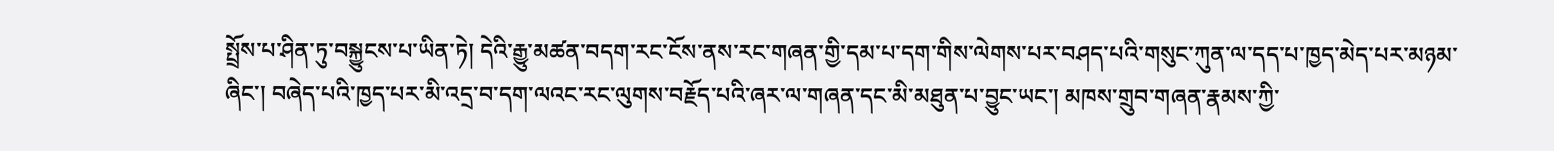སྤྲོས་པ་ཤིན་ཏུ་བསྐྱུངས་པ་ཡིན་ཏེ། དེའི་རྒྱུ་མཚན་བདག་རང་ངོས་ནས་རང་གཞན་གྱི་དམ་པ་དག་གིས་ལེགས་པར་བཤད་པའི་གསུང་ཀུན་ལ་དད་པ་ཁྱད་མེད་པར་མཉམ་ཞིང་། བཞེད་པའི་ཁྱད་པར་མི་འདྲ་བ་དག་ལའང་རང་ལུགས་བརྗོད་པའི་ཞར་ལ་གཞན་དང་མི་མཐུན་པ་བྱུང་ཡང་། མཁས་གྲུབ་གཞན་རྣམས་ཀྱི་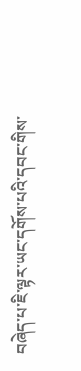བཞེད་པ་ཇི་ལྟར་ཡང་དགོས་པའི་དབང་གིས་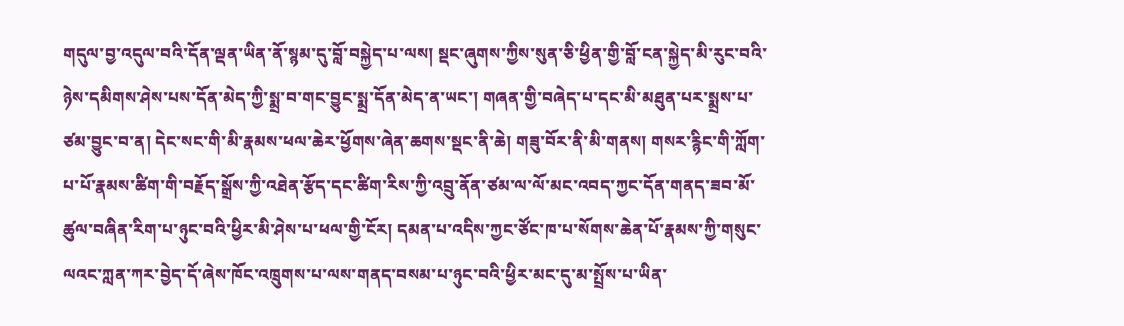གདུལ་བྱ་འདུལ་བའི་དོན་ལྡན་ཡིན་ནོ་སྙམ་དུ་བློ་བསྐྱེད་པ་ལས། སྡང་ཞུགས་ཀྱིས་སུན་ཅི་ཕྱིན་གྱི་བློ་ངན་སྐྱེད་མི་རུང་བའི་ཉེས་དམིགས་ཤེས་པས་དོན་མེད་ཀྱི་སྨྲ་བ་གང་བྱུང་སྨྲ་དོན་མེད་ན་ཡང་། གཞན་གྱི་བཞེད་པ་དང་མི་མཐུན་པར་སྨྲས་པ་ཙམ་བྱུང་བ་ན། དེང་སང་གི་མི་རྣམས་ཕལ་ཆེར་ཕྱོགས་ཞེན་ཆགས་སྡང་ནི་ཆེ། གཟུ་བོར་ནི་མི་གནས། གསར་རྙིང་གི་ཀློག་པ་པོ་རྣམས་ཚིག་གི་བརྗོད་སྒྲོས་ཀྱི་འཐེན་རྩོད་དང་ཚིག་རིས་ཀྱི་འབྲུ་ནོན་ཙམ་ལ་ལོ་མང་འབད་ཀྱང་དོན་གནད་ཟབ་མོ་ཚུལ་བཞིན་རིག་པ་ཉུང་བའི་ཕྱིར་མི་ཤེས་པ་ཕལ་གྱི་ངོར། དམན་པ་འདིས་ཀྱང་ཙོང་ཁ་པ་སོགས་ཆེན་པོ་རྣམས་ཀྱི་གསུང་ལའང་ཀླན་ཀར་བྱེད་དོ་ཞེས་ཁོང་འཁྲུགས་པ་ལས་གནད་བསམ་པ་ཉུང་བའི་ཕྱིར་མང་དུ་མ་སྤྲོས་པ་ཡིན་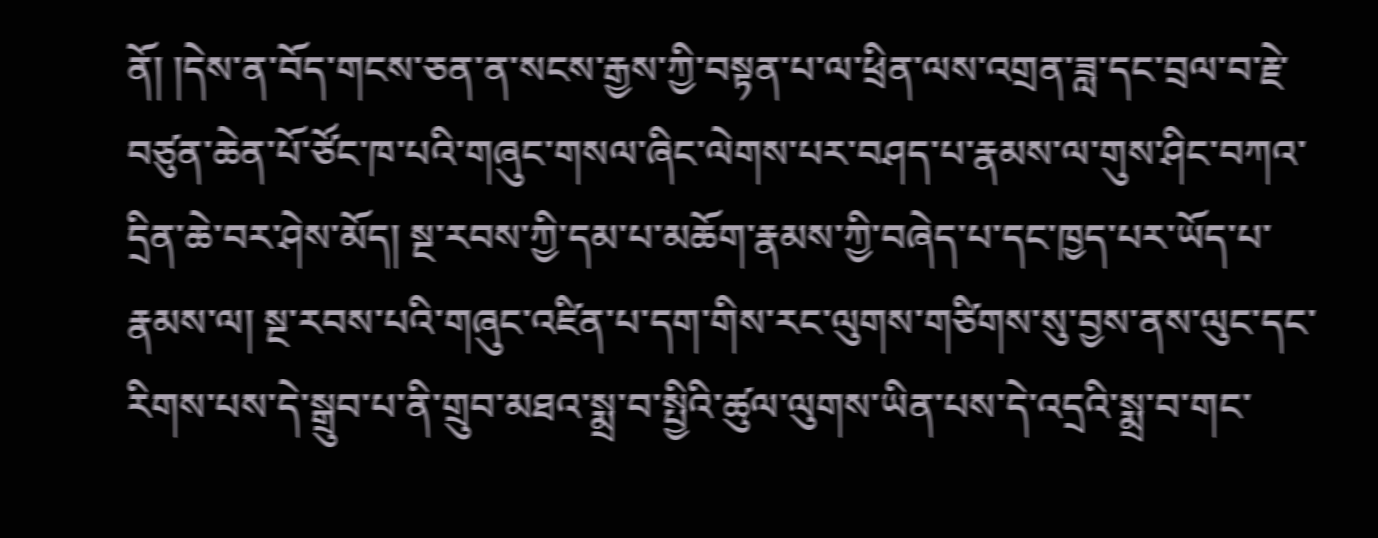ནོ། །དེས་ན་བོད་གངས་ཅན་ན་སངས་རྒྱས་ཀྱི་བསྟན་པ་ལ་ཕྲིན་ལས་འགྲན་ཟླ་དང་བྲལ་བ་རྗེ་བཙུན་ཆེན་པོ་ཙོང་ཁ་པའི་གཞུང་གསལ་ཞིང་ལེགས་པར་བཤད་པ་རྣམས་ལ་གུས་ཤིང་བཀའ་དྲིན་ཆེ་བར་ཤེས་མོད། སྔ་རབས་ཀྱི་དམ་པ་མཆོག་རྣམས་ཀྱི་བཞེད་པ་དང་ཁྱད་པར་ཡོད་པ་རྣམས་ལ། སྔ་རབས་པའི་གཞུང་འཛིན་པ་དག་གིས་རང་ལུགས་གཙིགས་སུ་བྱས་ནས་ལུང་དང་རིགས་པས་དེ་སྒྲུབ་པ་ནི་གྲུབ་མཐའ་སྨྲ་བ་སྤྱིའི་ཚུལ་ལུགས་ཡིན་པས་དེ་འདྲའི་སྨྲ་བ་གང་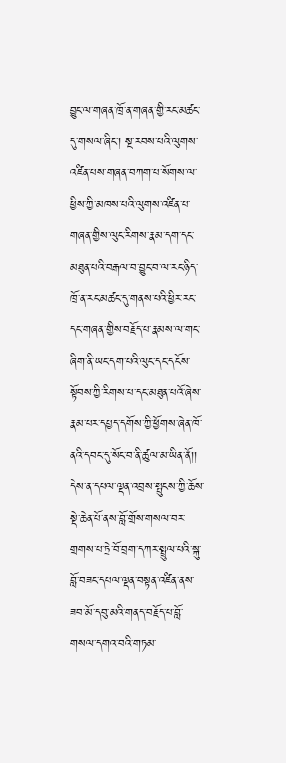བྱུང་ལ་གཞན་ཁྲོ་ན་གཞན་གྱི་རང་མཚང་དུ་གསལ་ཞིང་། སྔ་རབས་པའི་ལུགས་འཛིན་པས་གཞན་བཀག་པ་སོགས་ལ་ཕྱིས་ཀྱི་མཁས་པའི་ལུགས་འཛིན་པ་གཞན་གྱིས་ལུང་རིགས་རྣམ་དག་དང་མཐུན་པའི་བརྒལ་བ་བྱུང་བ་ལ་རང་ཉིད་ཁྲོ་ན་རང་མཚང་དུ་གནས་པའི་ཕྱིར་རང་དང་གཞན་གྱིས་བརྗོད་པ་རྣམས་ལ་གང་ཞིག་ནི་ཡང་དག་པའི་ལུང་དང་དངོས་སྟོབས་ཀྱི་རིགས་པ་དང་མཐུན་པའོ་ཞེས་རྣམ་པར་དཔྱད་དགོས་ཀྱི་ཕྱོགས་ཞེན་ཁོ་ནའི་དབང་དུ་སོང་བ་ནི་ཚུལ་མ་ཡིན་ནོ།།
དེས་ན་དཔལ་ལྡན་འབྲས་སྤུངས་ཀྱི་ཆོས་སྡེ་ཆེན་པོ་ནས་བློ་གྲོས་གསལ་བར་གྲགས་པ་ཏྲེ་བོ་བྲག་དཀར་སྤྲུལ་པའི་སྐུ་བློ་བཟང་དཔལ་ལྡན་བསྟན་འཛིན་ནས་ཟབ་མོ་དབུ་མའི་གནད་བརྗོད་པ་བློ་གསལ་དགའ་བའི་གཏམ་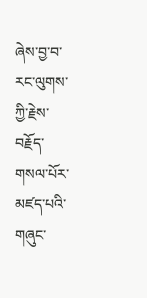ཞེས་བྱ་བ་རང་ལུགས་ཀྱི་རྗེས་བརྗོད་གསལ་པོར་མཛད་པའི་གཞུང་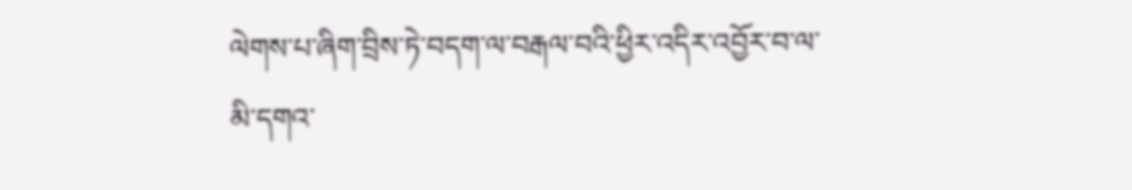ལེགས་པ་ཞིག་བྲིས་ཏེ་བདག་ལ་བརྒལ་བའི་ཕྱིར་འདིར་འབྱོར་བ་ལ་མི་དགའ་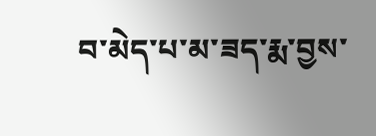བ་མེད་པ་མ་ཟད་རྨ་བྱས་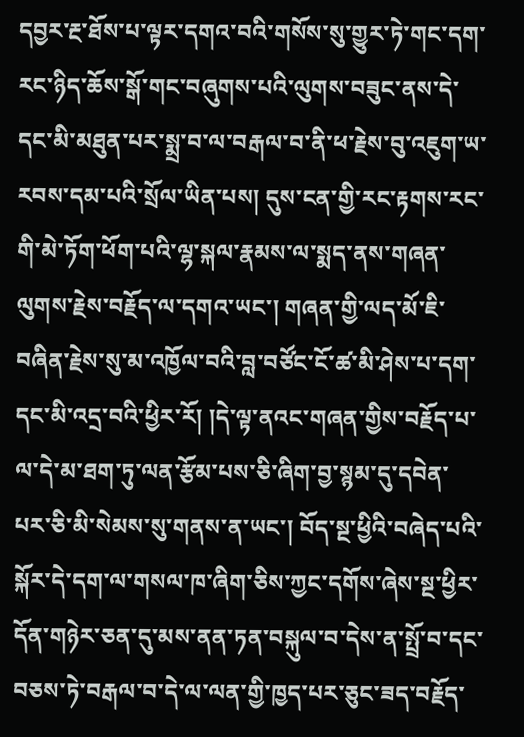དབྱར་རྔ་ཐོས་པ་ལྟར་དགའ་བའི་གསོས་སུ་གྱུར་ཏེ་གང་དག་རང་ཉིད་ཆོས་སྒོ་གང་བཞུགས་པའི་ལུགས་བཟུང་ནས་དེ་དང་མི་མཐུན་པར་སྨྲ་བ་ལ་བརྒལ་བ་ནི་ཕ་རྗེས་བུ་འཇུག་ཡ་རབས་དམ་པའི་སྲོལ་ཡིན་པས། དུས་ངན་གྱི་རང་རྟགས་རང་གི་མེ་ཏོག་ཕོག་པའི་ལྷ་སྐལ་རྣམས་ལ་སྨད་ནས་གཞན་ལུགས་རྗེས་བརྗོད་ལ་དགའ་ཡང་། གཞན་གྱི་ལད་མོ་ཇི་བཞིན་རྗེས་སུ་མ་འཁྱོལ་བའི་བླ་བཙོང་ངོ་ཚ་མི་ཤེས་པ་དག་དང་མི་འདྲ་བའི་ཕྱིར་རོ། །དེ་ལྟ་ནའང་གཞན་གྱིས་བརྗོད་པ་ལ་དེ་མ་ཐག་ཏུ་ལན་རྩོམ་པས་ཅི་ཞིག་བྱ་སྙམ་དུ་དབེན་པར་ཅི་མི་སེམས་སུ་གནས་ན་ཡང་། བོད་སྔ་ཕྱིའི་བཞེད་པའི་སྐོར་དེ་དག་ལ་གསལ་ཁ་ཞིག་ཅིས་ཀྱང་དགོས་ཞེས་སྔ་ཕྱིར་དོན་གཉེར་ཅན་དུ་མས་ནན་ཏན་བསྐུལ་བ་དེས་ན་སྤྲོ་བ་དང་བཅས་ཏེ་བརྒལ་བ་དེ་ལ་ལན་གྱི་ཁྱད་པར་ཅུང་ཟད་བརྗོད་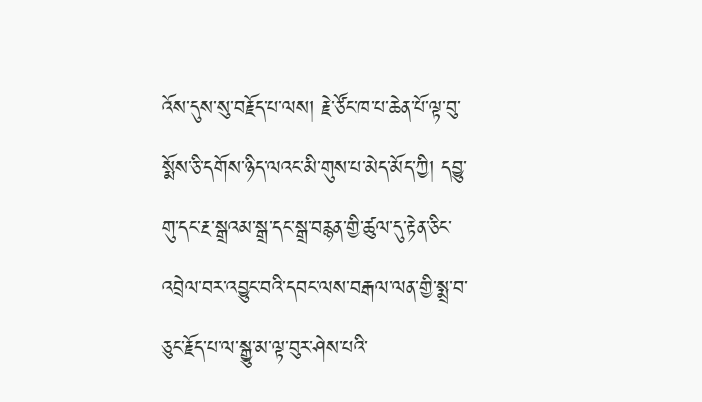འོས་དུས་སུ་བརྗོད་པ་ལས། རྗེ་ཙོང་ཁ་པ་ཆེན་པོ་ལྟ་བུ་སྨོས་ཅི་དགོས་ཉིད་ལའང་མི་གུས་པ་མེད་མོད་ཀྱི། དབྱུ་གུ་དང་རྔ་སྒྲའམ་སྒྲ་དང་སྒྲ་བརྙན་གྱི་ཚུལ་དུ་རྟེན་ཅིང་འབྲེལ་བར་འབྱུང་བའི་དབང་ལས་བརྒལ་ལན་གྱི་སྨྲ་བ་ཅུང་རྗོད་པ་ལ་སྒྱུ་མ་ལྟ་བུར་ཤེས་པའི་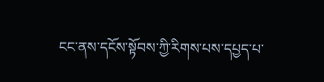ངང་ནས་དངོས་སྟོབས་ཀྱི་རིགས་པས་དཔྱད་པ་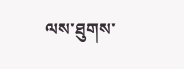ལས་ཐུགས་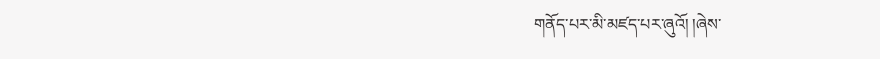གནོད་པར་མི་མཛད་པར་ཞུའོ། །ཞེས་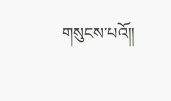གསུངས་པའོ།།